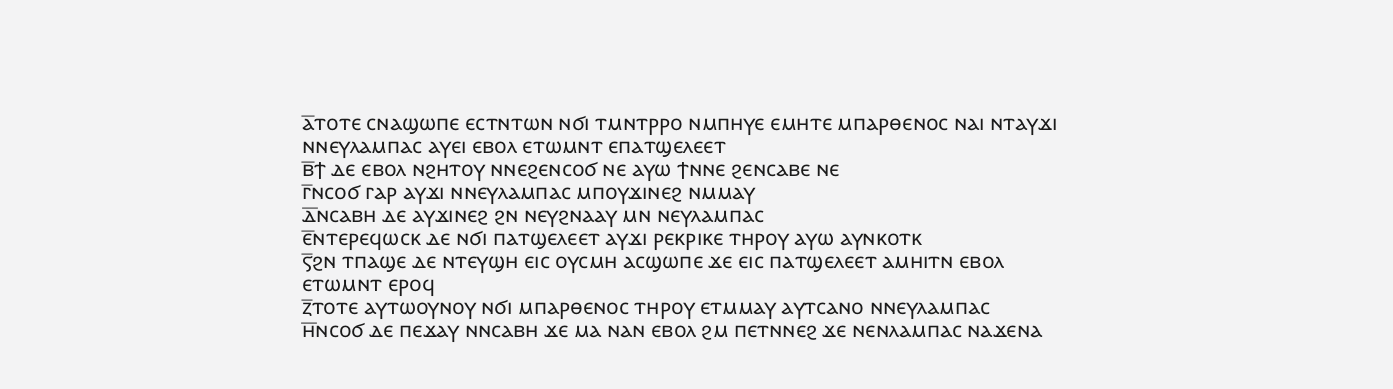ⲁ̅ⲧⲟⲧⲉ ⲥⲛⲁϣⲱⲡⲉ ⲉⲥⲧⲛⲧⲱⲛ ⲛϭⲓ ⲧⲙⲛⲧⲣⲣⲟ ⲛⲙⲡⲏⲩⲉ ⲉⲙⲏⲧⲉ ⲙⲡⲁⲣⲑⲉⲛⲟⲥ ⲛⲁⲓ ⲛⲧⲁⲩϫⲓ ⲛⲛⲉⲩⲗⲁⲙⲡⲁⲥ ⲁⲩⲉⲓ ⲉⲃⲟⲗ ⲉⲧⲱⲙⲛⲧ ⲉⲡⲁⲧϣⲉⲗⲉⲉⲧ
ⲃ̅ϯ ⲇⲉ ⲉⲃⲟⲗ ⲛϩⲏⲧⲟⲩ ⲛⲛⲉϩⲉⲛⲥⲟϭ ⲛⲉ ⲁⲩⲱ ϯⲛⲛⲉ ϩⲉⲛⲥⲁⲃⲉ ⲛⲉ
ⲅ̅ⲛⲥⲟϭ ⲅⲁⲣ ⲁⲩϫⲓ ⲛⲛⲉⲩⲗⲁⲙⲡⲁⲥ ⲙⲡⲟⲩϫⲓⲛⲉϩ ⲛⲙⲙⲁⲩ
ⲇ̅ⲛⲥⲁⲃⲏ ⲇⲉ ⲁⲩϫⲓⲛⲉϩ ϩⲛ ⲛⲉⲩϩⲛⲁⲁⲩ ⲙⲛ ⲛⲉⲩⲗⲁⲙⲡⲁⲥ
ⲉ̅ⲛⲧⲉⲣⲉϥⲱⲥⲕ ⲇⲉ ⲛϭⲓ ⲡⲁⲧϣⲉⲗⲉⲉⲧ ⲁⲩϫⲓ ⲣⲉⲕⲣⲓⲕⲉ ⲧⲏⲣⲟⲩ ⲁⲩⲱ ⲁⲩⲛⲕⲟⲧⲕ
ⲋ̅ϩⲛ ⲧⲡⲁϣⲉ ⲇⲉ ⲛⲧⲉⲩϣⲏ ⲉⲓⲥ ⲟⲩⲥⲙⲏ ⲁⲥϣⲱⲡⲉ ϫⲉ ⲉⲓⲥ ⲡⲁⲧϣⲉⲗⲉⲉⲧ ⲁⲙⲏⲓⲧⲛ ⲉⲃⲟⲗ ⲉⲧⲱⲙⲛⲧ ⲉⲣⲟϥ
ⲍ̅ⲧⲟⲧⲉ ⲁⲩⲧⲱⲟⲩⲛⲟⲩ ⲛϭⲓ ⲙⲡⲁⲣⲑⲉⲛⲟⲥ ⲧⲏⲣⲟⲩ ⲉⲧⲙⲙⲁⲩ ⲁⲩⲧⲥⲁⲛⲟ ⲛⲛⲉⲩⲗⲁⲙⲡⲁⲥ
ⲏ̅ⲛⲥⲟϭ ⲇⲉ ⲡⲉϫⲁⲩ ⲛⲛⲥⲁⲃⲏ ϫⲉ ⲙⲁ ⲛⲁⲛ ⲉⲃⲟⲗ ϩⲙ ⲡⲉⲧⲛⲛⲉϩ ϫⲉ ⲛⲉⲛⲗⲁⲙⲡⲁⲥ ⲛⲁϫⲉⲛⲁ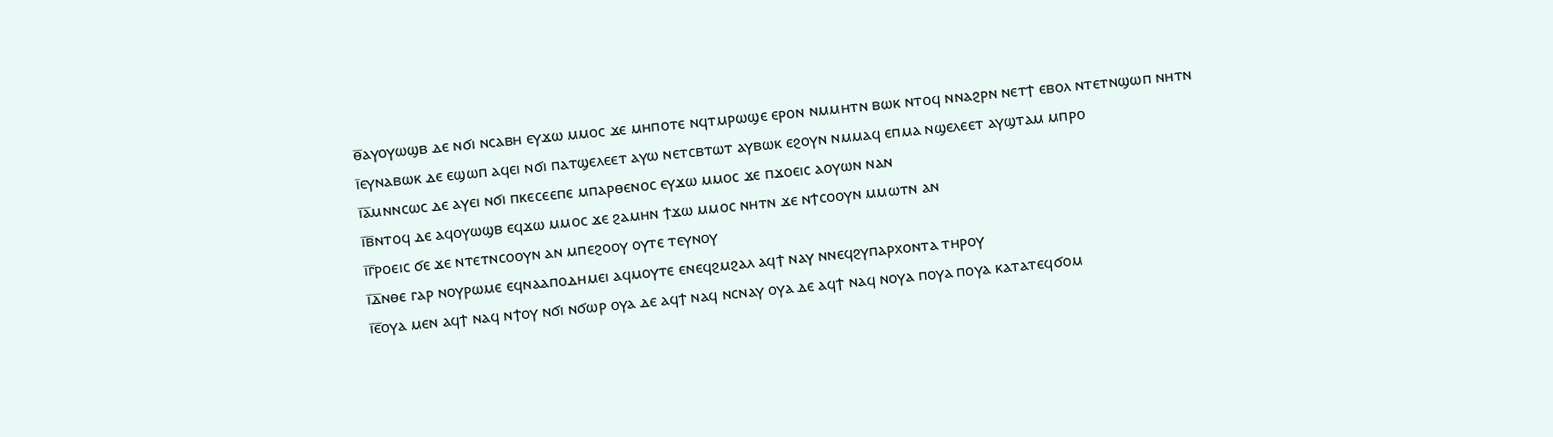ⲑ̅ⲁⲩⲟⲩⲱϣⲃ ⲇⲉ ⲛϭⲓ ⲛⲥⲁⲃⲏ ⲉⲩϫⲱ ⲙⲙⲟⲥ ϫⲉ ⲙⲏⲡⲟⲧⲉ ⲛϥⲧⲙⲣⲱϣⲉ ⲉⲣⲟⲛ ⲛⲙⲙⲏⲧⲛ ⲃⲱⲕ ⲛⲧⲟϥ ⲛⲛⲁϩⲣⲛ ⲛⲉⲧϯ ⲉⲃⲟⲗ ⲛⲧⲉⲧⲛϣⲱⲡ ⲛⲏⲧⲛ
ⲓ̅ⲉⲩⲛⲁⲃⲱⲕ ⲇⲉ ⲉϣⲱⲡ ⲁϥⲉⲓ ⲛϭⲓ ⲡⲁⲧϣⲉⲗⲉⲉⲧ ⲁⲩⲱ ⲛⲉⲧⲥⲃⲧⲱⲧ ⲁⲩⲃⲱⲕ ⲉϩⲟⲩⲛ ⲛⲙⲙⲁϥ ⲉⲡⲙⲁ ⲛϣⲉⲗⲉⲉⲧ ⲁⲩϣⲧⲁⲙ ⲙⲡⲣⲟ
ⲓ̅ⲁ̅ⲙⲛⲛⲥⲱⲥ ⲇⲉ ⲁⲩⲉⲓ ⲛϭⲓ ⲡⲕⲉⲥⲉⲉⲡⲉ ⲙⲡⲁⲣⲑⲉⲛⲟⲥ ⲉⲩϫⲱ ⲙⲙⲟⲥ ϫⲉ ⲡϫⲟⲉⲓⲥ ⲁⲟⲩⲱⲛ ⲛⲁⲛ
ⲓ̅ⲃ̅ⲛⲧⲟϥ ⲇⲉ ⲁϥⲟⲩⲱϣⲃ ⲉϥϫⲱ ⲙⲙⲟⲥ ϫⲉ ϩⲁⲙⲏⲛ ϯϫⲱ ⲙⲙⲟⲥ ⲛⲏⲧⲛ ϫⲉ ⲛϯⲥⲟⲟⲩⲛ ⲙⲙⲱⲧⲛ ⲁⲛ
ⲓ̅ⲅ̅ⲣⲟⲉⲓⲥ ϭⲉ ϫⲉ ⲛⲧⲉⲧⲛⲥⲟⲟⲩⲛ ⲁⲛ ⲙⲡⲉϩⲟⲟⲩ ⲟⲩⲧⲉ ⲧⲉⲩⲛⲟⲩ
ⲓ̅ⲇ̅ⲛⲑⲉ ⲅⲁⲣ ⲛⲟⲩⲣⲱⲙⲉ ⲉϥⲛⲁⲁⲡⲟⲇⲏⲙⲉⲓ ⲁϥⲙⲟⲩⲧⲉ ⲉⲛⲉϥϩⲙϩⲁⲗ ⲁϥϯ ⲛⲁⲩ ⲛⲛⲉϥϩⲩⲡⲁⲣⲭⲟⲛⲧⲁ ⲧⲏⲣⲟⲩ
ⲓ̅ⲉ̅ⲟⲩⲁ ⲙⲉⲛ ⲁϥϯ ⲛⲁϥ ⲛϯⲟⲩ ⲛϭⲓ ⲛϭⲱⲣ ⲟⲩⲁ ⲇⲉ ⲁϥϯ ⲛⲁϥ ⲛⲥⲛⲁⲩ ⲟⲩⲁ ⲇⲉ ⲁϥϯ ⲛⲁϥ ⲛⲟⲩⲁ ⲡⲟⲩⲁ ⲡⲟⲩⲁ ⲕⲁⲧⲁⲧⲉϥϭⲟⲙ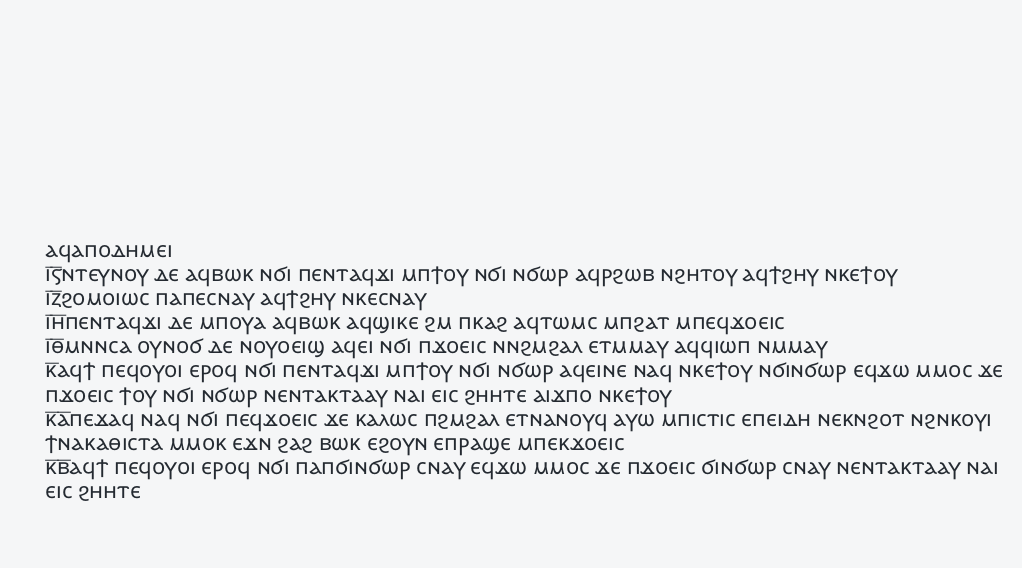ⲁϥⲁⲡⲟⲇⲏⲙⲉⲓ
ⲓ̅ⲋ̅ⲛⲧⲉⲩⲛⲟⲩ ⲇⲉ ⲁϥⲃⲱⲕ ⲛϭⲓ ⲡⲉⲛⲧⲁϥϫⲓ ⲙⲡϯⲟⲩ ⲛϭⲓ ⲛϭⲱⲣ ⲁϥⲣϩⲱⲃ ⲛϩⲏⲧⲟⲩ ⲁϥϯϩⲏⲩ ⲛⲕⲉϯⲟⲩ
ⲓ̅ⲍ̅ϩⲟⲙⲟⲓⲱⲥ ⲡⲁⲡⲉⲥⲛⲁⲩ ⲁϥϯϩⲏⲩ ⲛⲕⲉⲥⲛⲁⲩ
ⲓ̅ⲏ̅ⲡⲉⲛⲧⲁϥϫⲓ ⲇⲉ ⲙⲡⲟⲩⲁ ⲁϥⲃⲱⲕ ⲁϥϣⲓⲕⲉ ϩⲙ ⲡⲕⲁϩ ⲁϥⲧⲱⲙⲥ ⲙⲡϩⲁⲧ ⲙⲡⲉϥϫⲟⲉⲓⲥ
ⲓ̅ⲑ̅ⲙⲛⲛⲥⲁ ⲟⲩⲛⲟϭ ⲇⲉ ⲛⲟⲩⲟⲉⲓϣ ⲁϥⲉⲓ ⲛϭⲓ ⲡϫⲟⲉⲓⲥ ⲛⲛϩⲙϩⲁⲗ ⲉⲧⲙⲙⲁⲩ ⲁϥϥⲓⲱⲡ ⲛⲙⲙⲁⲩ
ⲕ̅ⲁϥϯ ⲡⲉϥⲟⲩⲟⲓ ⲉⲣⲟϥ ⲛϭⲓ ⲡⲉⲛⲧⲁϥϫⲓ ⲙⲡϯⲟⲩ ⲛϭⲓ ⲛϭⲱⲣ ⲁϥⲉⲓⲛⲉ ⲛⲁϥ ⲛⲕⲉϯⲟⲩ ⲛϭⲓⲛϭⲱⲣ ⲉϥϫⲱ ⲙⲙⲟⲥ ϫⲉ ⲡϫⲟⲉⲓⲥ ϯⲟⲩ ⲛϭⲓ ⲛϭⲱⲣ ⲛⲉⲛⲧⲁⲕⲧⲁⲁⲩ ⲛⲁⲓ ⲉⲓⲥ ϩⲏⲏⲧⲉ ⲁⲓϫⲡⲟ ⲛⲕⲉϯⲟⲩ
ⲕ̅ⲁ̅ⲡⲉϫⲁϥ ⲛⲁϥ ⲛϭⲓ ⲡⲉϥϫⲟⲉⲓⲥ ϫⲉ ⲕⲁⲗⲱⲥ ⲡϩⲙϩⲁⲗ ⲉⲧⲛⲁⲛⲟⲩϥ ⲁⲩⲱ ⲙⲡⲓⲥⲧⲓⲥ ⲉⲡⲉⲓⲇⲏ ⲛⲉⲕⲛϩⲟⲧ ⲛϩⲛⲕⲟⲩⲓ ϯⲛⲁⲕⲁⲑⲓⲥⲧⲁ ⲙⲙⲟⲕ ⲉϫⲛ ϩⲁϩ ⲃⲱⲕ ⲉϩⲟⲩⲛ ⲉⲡⲣⲁϣⲉ ⲙⲡⲉⲕϫⲟⲉⲓⲥ
ⲕ̅ⲃ̅ⲁϥϯ ⲡⲉϥⲟⲩⲟⲓ ⲉⲣⲟϥ ⲛϭⲓ ⲡⲁⲡϭⲓⲛϭⲱⲣ ⲥⲛⲁⲩ ⲉϥϫⲱ ⲙⲙⲟⲥ ϫⲉ ⲡϫⲟⲉⲓⲥ ϭⲓⲛϭⲱⲣ ⲥⲛⲁⲩ ⲛⲉⲛⲧⲁⲕⲧⲁⲁⲩ ⲛⲁⲓ ⲉⲓⲥ ϩⲏⲏⲧⲉ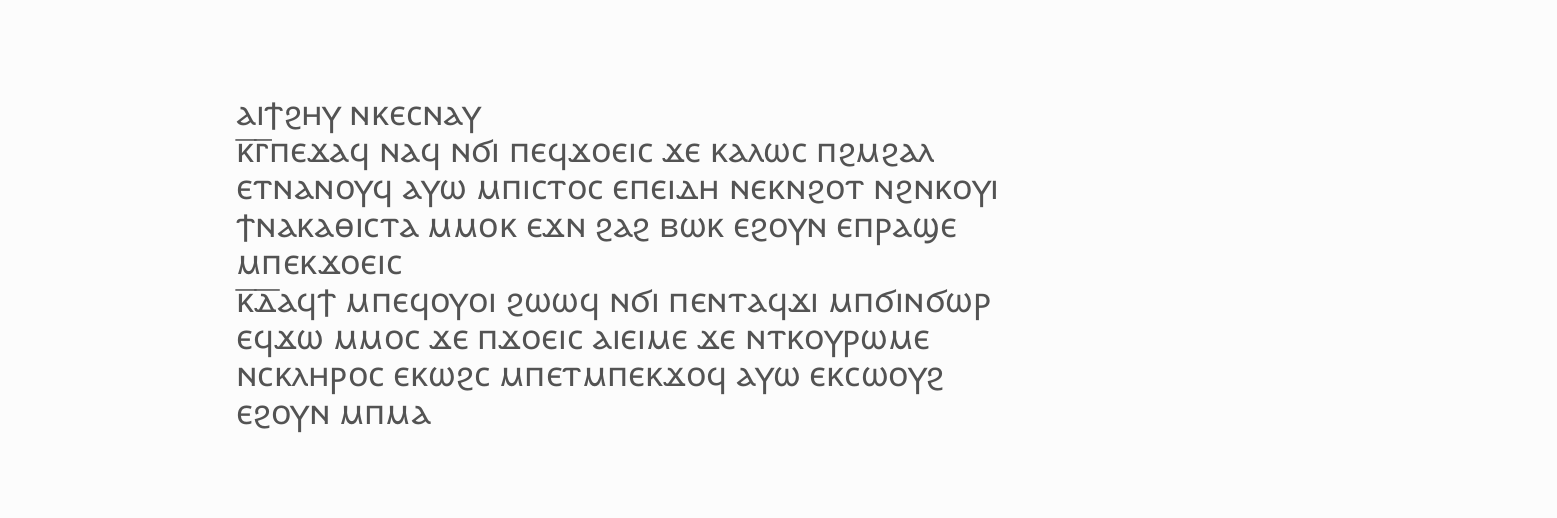ⲁⲓϯϩⲏⲩ ⲛⲕⲉⲥⲛⲁⲩ
ⲕ̅ⲅ̅ⲡⲉϫⲁϥ ⲛⲁϥ ⲛϭⲓ ⲡⲉϥϫⲟⲉⲓⲥ ϫⲉ ⲕⲁⲗⲱⲥ ⲡϩⲙϩⲁⲗ ⲉⲧⲛⲁⲛⲟⲩϥ ⲁⲩⲱ ⲙⲡⲓⲥⲧⲟⲥ ⲉⲡⲉⲓⲇⲏ ⲛⲉⲕⲛϩⲟⲧ ⲛϩⲛⲕⲟⲩⲓ ϯⲛⲁⲕⲁⲑⲓⲥⲧⲁ ⲙⲙⲟⲕ ⲉϫⲛ ϩⲁϩ ⲃⲱⲕ ⲉϩⲟⲩⲛ ⲉⲡⲣⲁϣⲉ ⲙⲡⲉⲕϫⲟⲉⲓⲥ
ⲕ̅ⲇ̅ⲁϥϯ ⲙⲡⲉϥⲟⲩⲟⲓ ϩⲱⲱϥ ⲛϭⲓ ⲡⲉⲛⲧⲁϥϫⲓ ⲙⲡϭⲓⲛϭⲱⲣ ⲉϥϫⲱ ⲙⲙⲟⲥ ϫⲉ ⲡϫⲟⲉⲓⲥ ⲁⲓⲉⲓⲙⲉ ϫⲉ ⲛⲧⲕⲟⲩⲣⲱⲙⲉ ⲛⲥⲕⲗⲏⲣⲟⲥ ⲉⲕⲱϩⲥ ⲙⲡⲉⲧⲙⲡⲉⲕϫⲟϥ ⲁⲩⲱ ⲉⲕⲥⲱⲟⲩϩ ⲉϩⲟⲩⲛ ⲙⲡⲙⲁ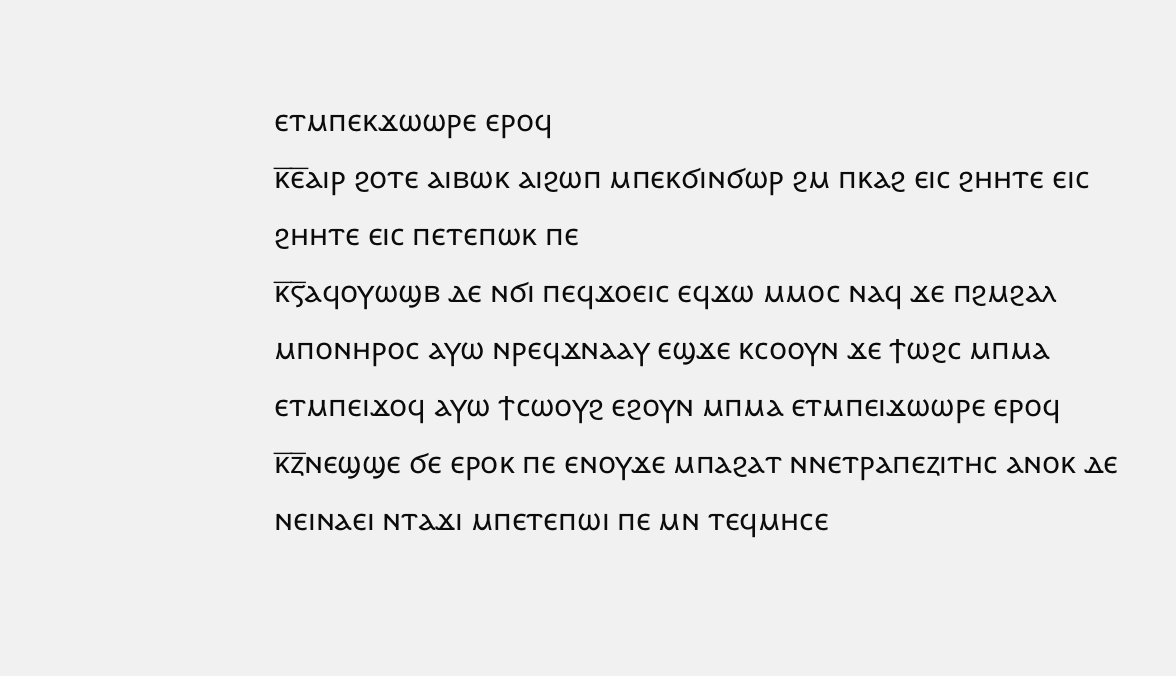ⲉⲧⲙⲡⲉⲕϫⲱⲱⲣⲉ ⲉⲣⲟϥ
ⲕ̅ⲉ̅ⲁⲓⲣ ϩⲟⲧⲉ ⲁⲓⲃⲱⲕ ⲁⲓϩⲱⲡ ⲙⲡⲉⲕϭⲓⲛϭⲱⲣ ϩⲙ ⲡⲕⲁϩ ⲉⲓⲥ ϩⲏⲏⲧⲉ ⲉⲓⲥ ϩⲏⲏⲧⲉ ⲉⲓⲥ ⲡⲉⲧⲉⲡⲱⲕ ⲡⲉ
ⲕ̅ⲋ̅ⲁϥⲟⲩⲱϣⲃ ⲇⲉ ⲛϭⲓ ⲡⲉϥϫⲟⲉⲓⲥ ⲉϥϫⲱ ⲙⲙⲟⲥ ⲛⲁϥ ϫⲉ ⲡϩⲙϩⲁⲗ ⲙⲡⲟⲛⲏⲣⲟⲥ ⲁⲩⲱ ⲛⲣⲉϥϫⲛⲁⲁⲩ ⲉϣϫⲉ ⲕⲥⲟⲟⲩⲛ ϫⲉ ϯⲱϩⲥ ⲙⲡⲙⲁ ⲉⲧⲙⲡⲉⲓϫⲟϥ ⲁⲩⲱ ϯⲥⲱⲟⲩϩ ⲉϩⲟⲩⲛ ⲙⲡⲙⲁ ⲉⲧⲙⲡⲉⲓϫⲱⲱⲣⲉ ⲉⲣⲟϥ
ⲕ̅ⲍ̅ⲛⲉϣϣⲉ ϭⲉ ⲉⲣⲟⲕ ⲡⲉ ⲉⲛⲟⲩϫⲉ ⲙⲡⲁϩⲁⲧ ⲛⲛⲉⲧⲣⲁⲡⲉⲍⲓⲧⲏⲥ ⲁⲛⲟⲕ ⲇⲉ ⲛⲉⲓⲛⲁⲉⲓ ⲛⲧⲁϫⲓ ⲙⲡⲉⲧⲉⲡⲱⲓ ⲡⲉ ⲙⲛ ⲧⲉϥⲙⲏⲥⲉ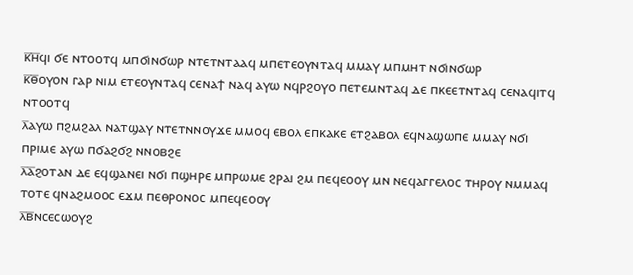ⲕ̅ⲏ̅ϥⲓ ϭⲉ ⲛⲧⲟⲟⲧϥ ⲙⲡϭⲓⲛϭⲱⲣ ⲛⲧⲉⲧⲛⲧⲁⲁϥ ⲙⲡⲉⲧⲉⲟⲩⲛⲧⲁϥ ⲙⲙⲁⲩ ⲙⲡⲙⲏⲧ ⲛϭⲓⲛϭⲱⲣ
ⲕ̅ⲑ̅ⲟⲩⲟⲛ ⲅⲁⲣ ⲛⲓⲙ ⲉⲧⲉⲟⲩⲛⲧⲁϥ ⲥⲉⲛⲁϯ ⲛⲁϥ ⲁⲩⲱ ⲛϥⲣϩⲟⲩⲟ ⲡⲉⲧⲉⲙⲛⲧⲁϥ ⲇⲉ ⲡⲕⲉⲉⲧⲛⲧⲁϥ ⲥⲉⲛⲁϥⲓⲧϥ ⲛⲧⲟⲟⲧϥ
ⲗ̅ⲁⲩⲱ ⲡϩⲙϩⲁⲗ ⲛⲁⲧϣⲁⲩ ⲛⲧⲉⲧⲛⲛⲟⲩϫⲉ ⲙⲙⲟϥ ⲉⲃⲟⲗ ⲉⲡⲕⲁⲕⲉ ⲉⲧϩⲁⲃⲟⲗ ⲉϥⲛⲁϣⲱⲡⲉ ⲙⲙⲁⲩ ⲛϭⲓ ⲡⲣⲓⲙⲉ ⲁⲩⲱ ⲡϭⲁϩϭϩ ⲛⲛⲟⲃϩⲉ
ⲗ̅ⲁ̅ϩⲟⲧⲁⲛ ⲇⲉ ⲉϥϣⲁⲛⲉⲓ ⲛϭⲓ ⲡϣⲏⲣⲉ ⲙⲡⲣⲱⲙⲉ ϩⲣⲁⲓ ϩⲙ ⲡⲉϥⲉⲟⲟⲩ ⲙⲛ ⲛⲉϥⲁⲅⲅⲉⲗⲟⲥ ⲧⲏⲣⲟⲩ ⲛⲙⲙⲁϥ ⲧⲟⲧⲉ ϥⲛⲁϩⲙⲟⲟⲥ ⲉϫⲙ ⲡⲉⲑⲣⲟⲛⲟⲥ ⲙⲡⲉϥⲉⲟⲟⲩ
ⲗ̅ⲃ̅ⲛⲥⲉⲥⲱⲟⲩϩ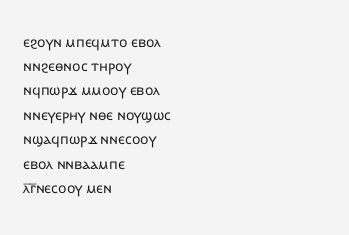ⲉϩⲟⲩⲛ ⲙⲡⲉϥⲙⲧⲟ ⲉⲃⲟⲗ ⲛⲛϩⲉⲑⲛⲟⲥ ⲧⲏⲣⲟⲩ ⲛϥⲡⲱⲣϫ ⲙⲙⲟⲟⲩ ⲉⲃⲟⲗ ⲛⲛⲉⲩⲉⲣⲏⲩ ⲛⲑⲉ ⲛⲟⲩϣⲱⲥ ⲛϣⲁϥⲡⲱⲣϫ ⲛⲛⲉⲥⲟⲟⲩ ⲉⲃⲟⲗ ⲛⲛⲃⲁⲁⲙⲡⲉ
ⲗ̅ⲅ̅ⲛⲉⲥⲟⲟⲩ ⲙⲉⲛ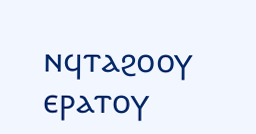ⲛϥⲧⲁϩⲟⲟⲩ ⲉⲣⲁⲧⲟⲩ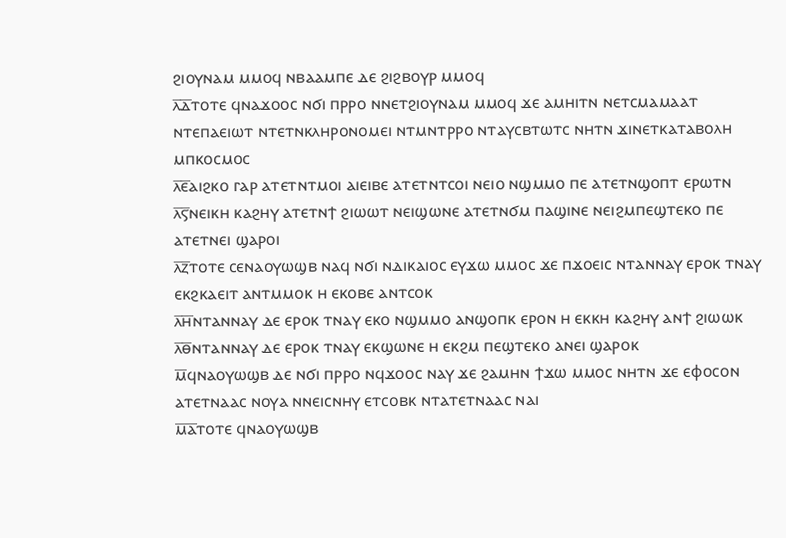ϩⲓⲟⲩⲛⲁⲙ ⲙⲙⲟϥ ⲛⲃⲁⲁⲙⲡⲉ ⲇⲉ ϩⲓϩⲃⲟⲩⲣ ⲙⲙⲟϥ
ⲗ̅ⲇ̅ⲧⲟⲧⲉ ϥⲛⲁϫⲟⲟⲥ ⲛϭⲓ ⲡⲣⲣⲟ ⲛⲛⲉⲧϩⲓⲟⲩⲛⲁⲙ ⲙⲙⲟϥ ϫⲉ ⲁⲙⲏⲓⲧⲛ ⲛⲉⲧⲥⲙⲁⲙⲁⲁⲧ ⲛⲧⲉⲡⲁⲉⲓⲱⲧ ⲛⲧⲉⲧⲛⲕⲗⲏⲣⲟⲛⲟⲙⲉⲓ ⲛⲧⲙⲛⲧⲣⲣⲟ ⲛⲧⲁⲩⲥⲃⲧⲱⲧⲥ ⲛⲏⲧⲛ ϫⲓⲛⲉⲧⲕⲁⲧⲁⲃⲟⲗⲏ ⲙⲡⲕⲟⲥⲙⲟⲥ
ⲗ̅ⲉ̅ⲁⲓϩⲕⲟ ⲅⲁⲣ ⲁⲧⲉⲧⲛⲧⲙⲟⲓ ⲁⲓⲉⲓⲃⲉ ⲁⲧⲉⲧⲛⲧⲥⲟⲓ ⲛⲉⲓⲟ ⲛϣⲙⲙⲟ ⲡⲉ ⲁⲧⲉⲧⲛϣⲟⲡⲧ ⲉⲣⲱⲧⲛ
ⲗ̅ⲋ̅ⲛⲉⲓⲕⲏ ⲕⲁϩⲏⲩ ⲁⲧⲉⲧⲛϯ ϩⲓⲱⲱⲧ ⲛⲉⲓϣⲱⲛⲉ ⲁⲧⲉⲧⲛϭⲙ ⲡⲁϣⲓⲛⲉ ⲛⲉⲓϩⲙⲡⲉϣⲧⲉⲕⲟ ⲡⲉ ⲁⲧⲉⲧⲛⲉⲓ ϣⲁⲣⲟⲓ
ⲗ̅ⲍ̅ⲧⲟⲧⲉ ⲥⲉⲛⲁⲟⲩⲱϣⲃ ⲛⲁϥ ⲛϭⲓ ⲛⲇⲓⲕⲁⲓⲟⲥ ⲉⲩϫⲱ ⲙⲙⲟⲥ ϫⲉ ⲡϫⲟⲉⲓⲥ ⲛⲧⲁⲛⲛⲁⲩ ⲉⲣⲟⲕ ⲧⲛⲁⲩ ⲉⲕϩⲕⲁⲉⲓⲧ ⲁⲛⲧⲙⲙⲟⲕ ⲏ ⲉⲕⲟⲃⲉ ⲁⲛⲧⲥⲟⲕ
ⲗ̅ⲏ̅ⲛⲧⲁⲛⲛⲁⲩ ⲇⲉ ⲉⲣⲟⲕ ⲧⲛⲁⲩ ⲉⲕⲟ ⲛϣⲙⲙⲟ ⲁⲛϣⲟⲡⲕ ⲉⲣⲟⲛ ⲏ ⲉⲕⲕⲏ ⲕⲁϩⲏⲩ ⲁⲛϯ ϩⲓⲱⲱⲕ
ⲗ̅ⲑ̅ⲛⲧⲁⲛⲛⲁⲩ ⲇⲉ ⲉⲣⲟⲕ ⲧⲛⲁⲩ ⲉⲕϣⲱⲛⲉ ⲏ ⲉⲕϩⲙ ⲡⲉϣⲧⲉⲕⲟ ⲁⲛⲉⲓ ϣⲁⲣⲟⲕ
ⲙ̅ϥⲛⲁⲟⲩⲱϣⲃ ⲇⲉ ⲛϭⲓ ⲡⲣⲣⲟ ⲛϥϫⲟⲟⲥ ⲛⲁⲩ ϫⲉ ϩⲁⲙⲏⲛ ϯϫⲱ ⲙⲙⲟⲥ ⲛⲏⲧⲛ ϫⲉ ⲉⲫⲟⲥⲟⲛ ⲁⲧⲉⲧⲛⲁⲁⲥ ⲛⲟⲩⲁ ⲛⲛⲉⲓⲥⲛⲏⲩ ⲉⲧⲥⲟⲃⲕ ⲛⲧⲁⲧⲉⲧⲛⲁⲁⲥ ⲛⲁⲓ
ⲙ̅ⲁ̅ⲧⲟⲧⲉ ϥⲛⲁⲟⲩⲱϣⲃ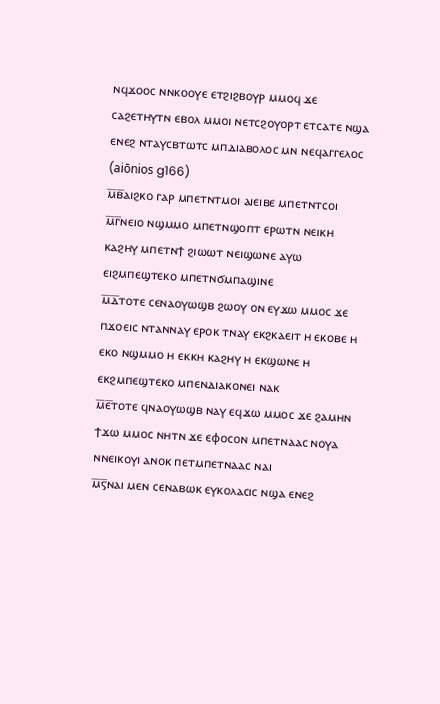ⲛϥϫⲟⲟⲥ ⲛⲛⲕⲟⲟⲩⲉ ⲉⲧϩⲓϩⲃⲟⲩⲣ ⲙⲙⲟϥ ϫⲉ ⲥⲁϩⲉⲧⲏⲩⲧⲛ ⲉⲃⲟⲗ ⲙⲙⲟⲓ ⲛⲉⲧⲥϩⲟⲩⲟⲣⲧ ⲉⲧⲥⲁⲧⲉ ⲛϣⲁ ⲉⲛⲉϩ ⲛⲧⲁⲩⲥⲃⲧⲱⲧⲥ ⲙⲡⲇⲓⲁⲃⲟⲗⲟⲥ ⲙⲛ ⲛⲉϥⲁⲅⲅⲉⲗⲟⲥ (aiōnios g166)
ⲙ̅ⲃ̅ⲁⲓϩⲕⲟ ⲅⲁⲣ ⲙⲡⲉⲧⲛⲧⲙⲟⲓ ⲁⲓⲉⲓⲃⲉ ⲙⲡⲉⲧⲛⲧⲥⲟⲓ
ⲙ̅ⲅ̅ⲛⲉⲓⲟ ⲛϣⲙⲙⲟ ⲙⲡⲉⲧⲛϣⲟⲡⲧ ⲉⲣⲱⲧⲛ ⲛⲉⲓⲕⲏ ⲕⲁϩⲏⲩ ⲙⲡⲉⲧⲛϯ ϩⲓⲱⲱⲧ ⲛⲉⲓϣⲱⲛⲉ ⲁⲩⲱ ⲉⲓϩⲙⲡⲉϣⲧⲉⲕⲟ ⲙⲡⲉⲧⲛϭⲙⲡⲁϣⲓⲛⲉ
ⲙ̅ⲇ̅ⲧⲟⲧⲉ ⲥⲉⲛⲁⲟⲩⲱϣⲃ ϩⲱⲟⲩ ⲟⲛ ⲉⲩϫⲱ ⲙⲙⲟⲥ ϫⲉ ⲡϫⲟⲉⲓⲥ ⲛⲧⲁⲛⲛⲁⲩ ⲉⲣⲟⲕ ⲧⲛⲁⲩ ⲉⲕϩⲕⲁⲉⲓⲧ ⲏ ⲉⲕⲟⲃⲉ ⲏ ⲉⲕⲟ ⲛϣⲙⲙⲟ ⲏ ⲉⲕⲕⲏ ⲕⲁϩⲏⲩ ⲏ ⲉⲕϣⲱⲛⲉ ⲏ ⲉⲕϩⲙⲡⲉϣⲧⲉⲕⲟ ⲙⲡⲉⲛⲇⲓⲁⲕⲟⲛⲉⲓ ⲛⲁⲕ
ⲙ̅ⲉ̅ⲧⲟⲧⲉ ϥⲛⲁⲟⲩⲱϣⲃ ⲛⲁⲩ ⲉϥϫⲱ ⲙⲙⲟⲥ ϫⲉ ϩⲁⲙⲏⲛ ϯϫⲱ ⲙⲙⲟⲥ ⲛⲏⲧⲛ ϫⲉ ⲉⲫⲟⲥⲟⲛ ⲙⲡⲉⲧⲛⲁⲁⲥ ⲛⲟⲩⲁ ⲛⲛⲉⲓⲕⲟⲩⲓ ⲁⲛⲟⲕ ⲡⲉⲧⲙⲡⲉⲧⲛⲁⲁⲥ ⲛⲁⲓ
ⲙ̅ⲋ̅ⲛⲁⲓ ⲙⲉⲛ ⲥⲉⲛⲁⲃⲱⲕ ⲉⲩⲕⲟⲗⲁⲥⲓⲥ ⲛϣⲁ ⲉⲛⲉϩ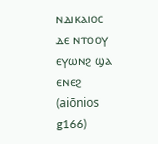ⲛⲇⲓⲕⲁⲓⲟⲥ ⲇⲉ ⲛⲧⲟⲟⲩ ⲉⲩⲱⲛϩ ϣⲁ ⲉⲛⲉϩ (aiōnios g166)